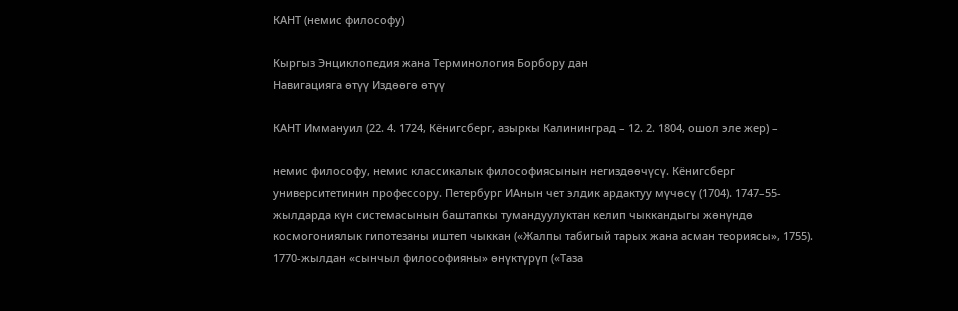КАНТ (немис философу)

Кыргыз Энциклопедия жана Терминология Борбору дан
Навигацияга өтүү Издөөгө өтүү

КАНТ Иммануил (22. 4. 1724, Кёнигсберг, азыркы Калининград – 12. 2. 1804, ошол эле жер) –

немис философу, немис классикалык философиясынын негиздөөчүсү. Кёнигсберг университетинин профессору. Петербург ИАнын чет элдик ардактуу мүчөсү (1704). 1747–55-жылдарда күн системасынын баштапкы тумандуулуктан келип чыккандыгы жөнүндө космогониялык гипотезаны иштеп чыккан («Жалпы табигый тарых жана асман теориясы», 1755). 1770-жылдан «сынчыл философияны» өнүктүрүп («Таза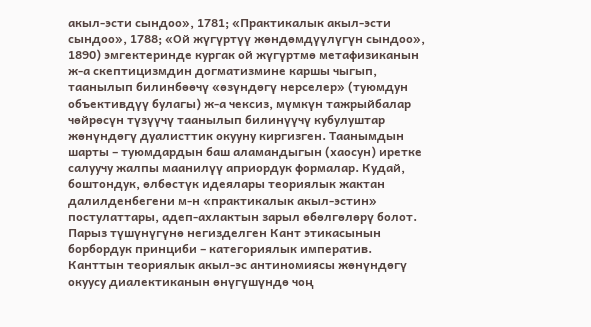акыл-эсти сындоо», 1781; «Практикалык акыл-эсти сындоо», 1788; «Ой жүгүртүү жөндөмдүүлүгүн сындоо», 1890) эмгектеринде кургак ой жүгүртмө метафизиканын ж-а скептицизмдин догматизмине каршы чыгып, таанылып билинбөөчү «өзүндөгү нерселер» (туюмдун объективдүү булагы) ж-а чексиз, мүмкүн тажрыйбалар чөйрөсүн түзүүчү таанылып билинүүчү кубулуштар жөнүндөгү дуалисттик окууну киргизген. Таанымдын шарты – туюмдардын баш аламандыгын (хаосун) иретке салуучу жалпы маанилүү априордук формалар. Кудай, боштондук, өлбөстүк идеялары теориялык жактан далилденбегени м-н «практикалык акыл-эстин» постулаттары, адеп-ахлактын зарыл өбөлгөлөрү болот. Парыз түшүнүгүнө негизделген Кант этикасынын борбордук принциби – категориялык императив. Канттын теориялык акыл-эс антиномиясы жөнүндөгү окуусу диалектиканын өнүгүшүндө чоң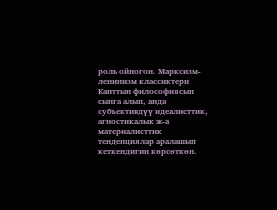роль ойногон. Марксизм-ленинизм классиктери Канттын философиясын сынга алып, анда субъективдүү идеалисттик, агностикалык ж-а материалисттик тенденциялар аралашып кеткендигин көрсөткөн.